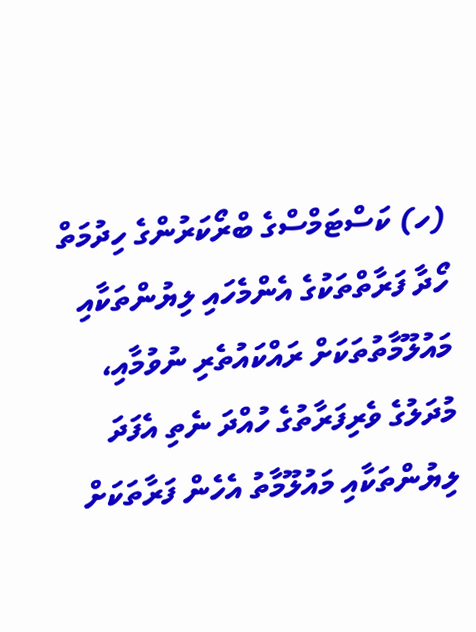(ހ) ކަސްޓަމްސްގެ ބްރޯކަރުންގެ ހިދުމަތް ހޯދާ ފަރާތްތަކުގެ އެންމެހައި ލިޔުންތަކާއި މައުލޫމާތުތަކަށް ރައްކައުތެރި ނުވުމާއި، މުދަލުގެ ވެރިފަރާތުގެ ހުއްދަ ނެތި އެފަދަ ލިޔުންތަކާއި މައުލޫމާތު އެހެން ފަރާތަކަށް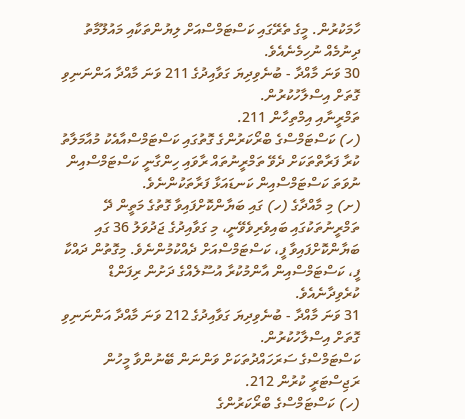ހާމަކުރުން. މީގެ ތެރޭގައި ކަސްޓަމްސްއަށް ލިޔުންތަކާއި މައުލޫމާތު ދިނުމެއް ނުހިމެނެއެވެ.
30 ވަނަ މާއްދާ - ބުނެވިދިޔަ ގަވާއިދުގެ 211 ވަނަ މާއްދާ އަންނަނިވި ގޮތަށް އިސްލާހުކުރުން.
ތަމްރީނާއި އިމްތިހާން 211.
(ހ) ކަސްޓަމްސްގެ ބްރޯކަރުންގެ ގޮތުގައި ކަސްޓަމްސްއާއެކު މުއާމަލާތު ކުރާ ފަރާތްތަކަށް ދެވޭ ތަމްރީނުތައް ރާވައި ހިންގާނީ ކަސްޓަމްސްއިން ނުވަތަ ކަސްޓަމްސްއިން ކަނޑައަޅާ ފަރާތަކުންނެވެ.
(ށ) މި މާއްދާގެ (ހ) ގައި ބަޔާންކޮށްފައިވާ ގޮތުގެ މަތީން ދޭ ތަމްރީނުތަކުގައި ބައިވެރިވެވޭނީ، މި ގަވާއިދުގެ ޖަދުވަލު 36 ގައި ބަޔާންކޮށްފައިވާ ފީ، ކަސްޓަމްސްއަށް ދެއްކުމުންނެވެ. މިގޮތުން ދައްކާ ފީ، ކަސްޓަމްސްއިން އާންމުކުރާ އުސޫލެއްގެ ދަށުން ރިފަންޑް ކުރެވިދާނެއެވެ.
31 ވަނަ މާއްދާ - ބުނެވިދިޔަ ގަވާއިދުގެ 212 ވަނަ މާއްދާ އަންނަނިވި ގޮތަށް އިސްލާހުކުރުން.
ކަސްޓަމްސްގެ ސަރަހައްދުތަކަށް ވަންނަން ބޭނުންވާ މީހުން ރަޖިސްޓަރީ ކުރުން 212.
(ހ) ކަސްޓަމްސްގެ ބްރޯކަރުންގެ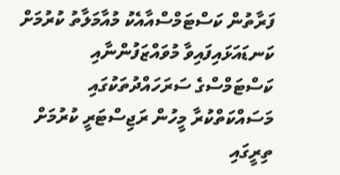ފަރާތުން ކަސްޓަމްސްއާއެކު މުއާމަލާތު ކުރުމަށް ކަނޑައަޅައިފައިވާ މުވައްޒަފުންނާއި ކަސްޓަމްސްގެ ސަރަހައްދުތަކުގައި މަސައްކަތްކުރާ މީހުން ރަޖިސްޓަރީ ކުރުމަށް ތިރީގައި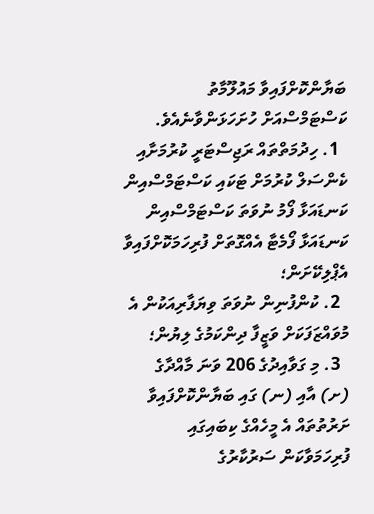ބަޔާންކޮށްފައިވާ މައުލޫމާތު ކަސްޓަމްސްއަށް ހުށަހަޅަންވާނެއެވެ.
  1. ހިދުމަތްތައް ރަޖިސްޓަރީ ކުރުމަށާއި ކެންސަލް ކުރުމަށް ޓަކައި ކަސްޓަމްސްއިން ކަނޑައަޅާ ފޯމު ނުވަތަ ކަސްޓަމްސްއިން ކަނޑައަޅާ ފޯމެޓާ އެއްގޮތަށް ފުރިހަމަކޮށްފައިވާ އެޕްލިކޭށަން؛
  2. ކުންފުނިން ނުވަތަ ވިޔަފާރިއަކުން އެ މުވައްޒަފަކަށް ވަޒީފާ ދިންކަމުގެ ލިޔުން؛
  3. މި ގަވާއިދުގެ 206 ވަނަ މާއްދާގެ (ށ) އާއި (ނ) ގައި ބަޔާންކޮށްފައިވާ ށަރުތުތައް އެ މީހެއްގެ ކިބައިގައި ފުރިހަމަވާކަން ސަރުކާރުގެ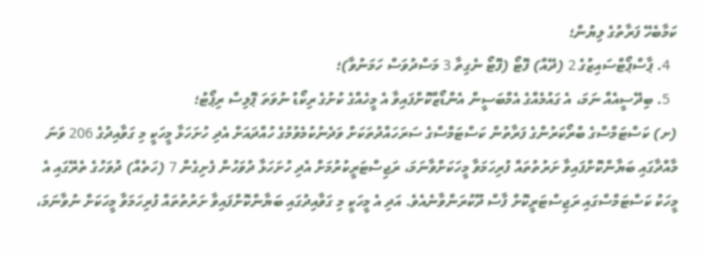ކަމާބެހޭ ފަރާތުގެ ލިޔުން؛
  4. ޕާސްޕޯޓްސައިޒުގެ 2 (ދޭއް) ފޮޓޯ (ފޮޓޯ ނެގިތާ 3 މަސްދުވަސް ހަމަނުވާ)؛
  5. ބިދޭސީއެއް ނަމަ، އެ ގައުމެއްގެ އެމްބަސީން އެންޑޯޒްކޮށްފައިވާ އެ މީހެއްގެ ކުށުގެ ރިކޯޑު ނުވަތަ ޕޮލިސް ރިޕޯޓު؛
(ށ) ކަސްޓަމްސްގެ ބްރޯކަރުންގެ ފަރާތުން ކަސްޓަމްސްގެ ސަރަހައްދުތަކަށް ވަދެނުކުމެވުމުގެ ހުއްދައަށް އެދި ހުށަހަޅާ މީހަކީ މި ގަވާއިދުގެ 206 ވަނަ މާއްދާގައި ބަޔާންކޮށްފައިވާ ށަރުތުތައް ފުރިހަމަވާ މީހަކަށްވާނަމަ، ރަޖިސްޓަރީކުރުމަށް އެދި ހުށަހަޅާ ދުވަހުން ފެށިގެން 7 (ހަތެއް) ދުވަހުގެ ތެރޭގައި އެ މީހަކު ކަސްޓަމްސްގައި ރަޖިސްޓަރީކޮށް ފާސް ދޫކުރަންވާނެއެވެ. އަދި އެ މީހަކީ މި ގަވާއިދުގައި ބަޔާންކޮށްފައިވާ ށަރުތުތައް ފުރިހަމަވާ މީހަކަށް ނުވާނަމަ،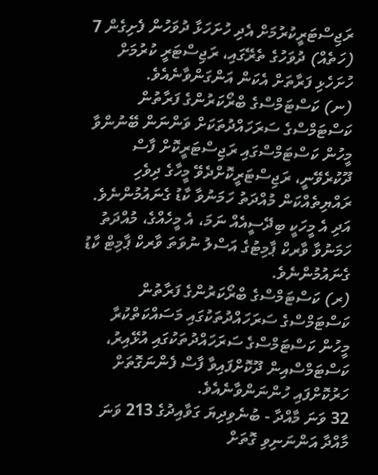ރަޖިސްޓަރީކުރުމަށް އެދި ހުށަހަޅާ ދުވަހުން ފެށިގެން 7 (ހަތެއް) ދުވަހުގެ ތެރޭގައި، ރަޖިސްޓަރީ ކުރުމަށް ހުށަހެޅި ފަރާތަށް އެކަން އަންގަންވާނެއެވެ.
(ނ) ކަސްޓަމްސްގެ ބްރޯކަރުންގެ ފަރާތުން ކަސްޓަމްސްގެ ސަރަހައްދުތަކަށް ވަންނަން ބޭނުންވާ މީހުން ކަސްޓަމްސްގައި ރަޖިސްޓަރީކޮށް ފާސް ދޫކުރެވޭނީ، ރަޖިސްޓަރީކޮށްދެވޭ މީހާގެ ދިވެހި ރައްޔިތެއްކަން މުއްދަތު ހަމަނުވާ ކާޑު ގެނައުމުންނެވެ. އަދި އެ މީހަކީ ބިދޭސީއެއް ނަމަ، އެ މީހެއްގެ، މުއްދަތު ހަމަނުވާ ވާރކް ޕާމިޓުގެ އަސްލު ނުވަތަ ވާރކް ޕާމިޓް ކާޑު ގެނައުމުންނެވެ.
(ރ) ކަސްޓަމްސްގެ ބްރޯކަރުންގެ ފަރާތުން ކަސްޓަމްސްގެ ސަރަހައްދުތަކުގައި މަސައްކަތްކުރާ މީހުން ކަސްޓަމްސްގެ ސަރަހައްދުތަކުގައި އުޅޭއިރު، ކަސްޓަމްސްއިން ދޫކޮށްފައިވާ ފާސް ފެންނަގޮތަށް ހަރުކޮށްފައި ހުންނަންވާނެއެވެ.
32 ވަނަ މާއްދާ - ބުނެވިދިޔަ ގަވާއިދުގެ 213 ވަނަ މާއްދާ އަންނަނިވި ގޮތަށް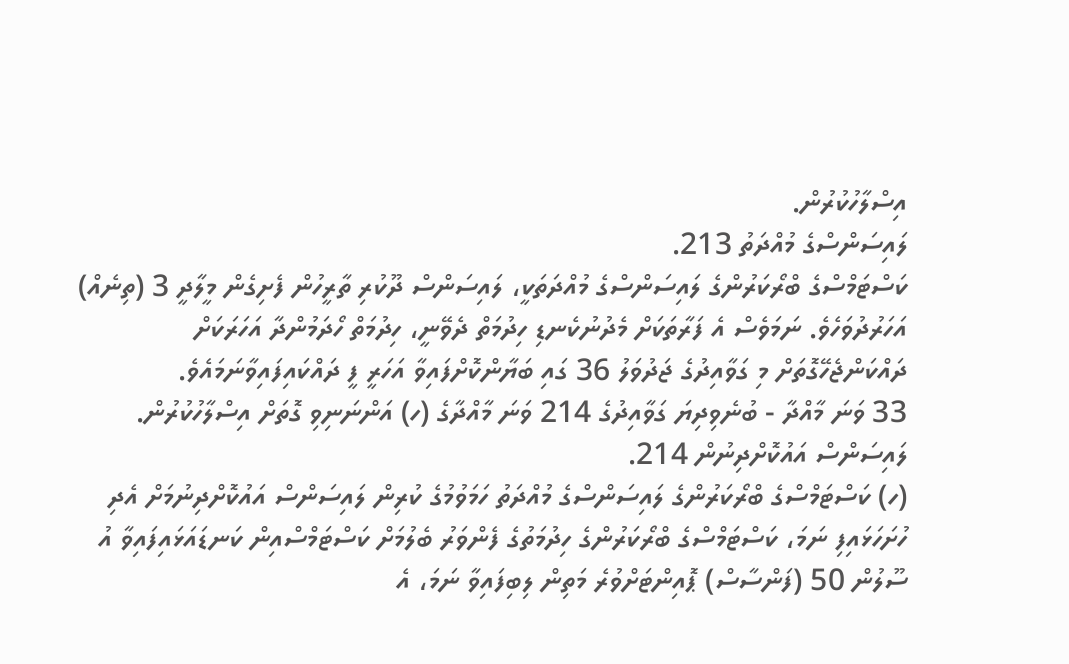އިސްލާހުކުރުން.
ލައިސަންސްގެ މުއްދަތު 213.
ކަސްޓަމްސްގެ ބްރޯކަރުންގެ ލައިސަންސްގެ މުއްދަތަކީ، ލައިސަންސް ދޫކުރި ތާރީހުން ފެށިގެން މީލާދީ 3 (ތިނެއް) އަހަރުދުވަހެވެ. ނަމަވެސް އެ ފަރާތަކަށް މެދުނުކެނޑި ހިދުމަތް ދެވޭނީ، ހިދުމަތް ހޯދަމުންދާ އަހަރަކަށް ދައްކަންޖެހޭގޮތަށް މި ގަވާއިދުގެ ޖަދުވަލު 36 ގައި ބަޔާންކޮށްފައިވާ އަހަރީ ފީ ދައްކައިފައިވާނަމައެވެ.
33 ވަނަ މާއްދާ - ބުނެވިދިޔަ ގަވާއިދުގެ 214 ވަނަ މާއްދާގެ (ހ) އަންނަނިވި ގޮތަށް އިސްލާހުކުރުން.
ލައިސަންސް އައުކޮށްދިނުން 214.
(ހ) ކަސްޓަމްސްގެ ބްރޯކަރުންގެ ލައިސަންސްގެ މުއްދަތު ހަމަވުމުގެ ކުރިން ލައިސަންސް އައުކޮށްދިނުމަށް އެދި ހުށަހަޅައިފި ނަމަ، ކަސްޓަމްސްގެ ބްރޯކަރުންގެ ހިދުމަތުގެ ފެންވަރު ބެލުމަށް ކަސްޓަމްސްއިން ކަނޑައަޅައިފައިވާ އު ސޫލުން 50 (ފަންސާސް) ޕޮއިންޓަށްވުރެ މަތިން ލިބިފައިވާ ނަމަ، އެ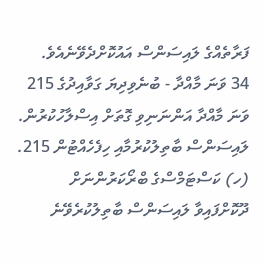ފަރާތެއްގެ ލައިސަންސް އައުކޮށްދެވޭނެއެވެ.
34 ވަނަ މާއްދާ - ބުނެވިދިޔަ ގަވާއިދުގެ 215 ވަނަ މާއްދާ އަންނަނިވި ގޮތަށް އިސްލާހުކުރުން.
ލައިސަންސް ބާތިލުކުރުމާއި ހިފެހެއްޓުން 215.
(ހ) ކަސްޓަމްސްގެ ބްރޯކަރުންނަށް ދޫކޮށްފައިވާ ލައިސަންސް ބާތިލުކުރެވޭނެ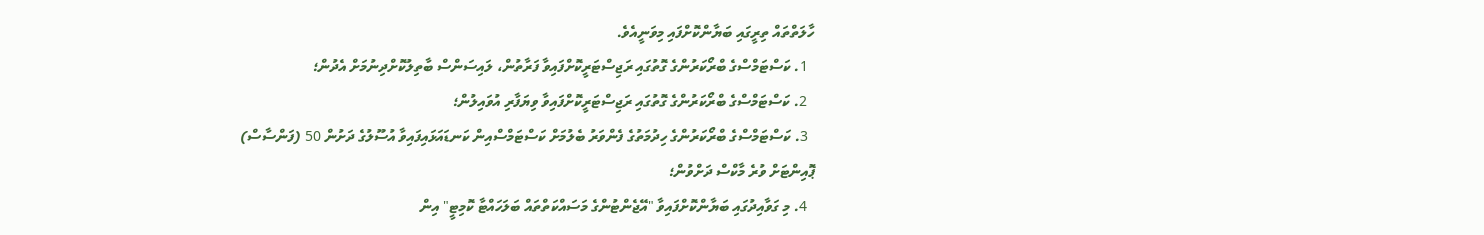ހާލަތްތައް ތިރީގައި ބަޔާންކޮށްފައި މިވަނީއެވެ.
  1. ކަސްޓަމްސްގެ ބްރޯކަރުންގެ ގޮތުގައި ރަޖިސްޓަރީކޮށްފައިވާ ފަރާތުން، ލައިސަންސް ބާތިލުކޮށްދިނުމަށް އެދުން؛
  2. ކަސްޓަމްސްގެ ބްރޯކަރުންގެ ގޮތުގައި ރަޖިސްޓަރީކޮށްފައިވާ ވިޔަފާރި އުވައިލުން؛
  3. ކަސްޓަމްސްގެ ބްރޯކަރުންގެ ހިދުމަތުގެ ފެންވަރު ބެލުމަށް ކަސްޓަމްސްއިން ކަނޑައަޅައިފައިވާ އުސޫލުގެ ދަށުން 50 (ފަންސާސް) ޕޮއިންޓަށް ވުރެ މާކްސް ދަށްވުން؛
  4. މި ގަވާއިދުގައި ބަޔާންކޮށްފައިވާ "އޭޖެންޓުންގެ މަސައްކަތްތައް ބަލަހައްޓާ ކޮމިޓީ" އިން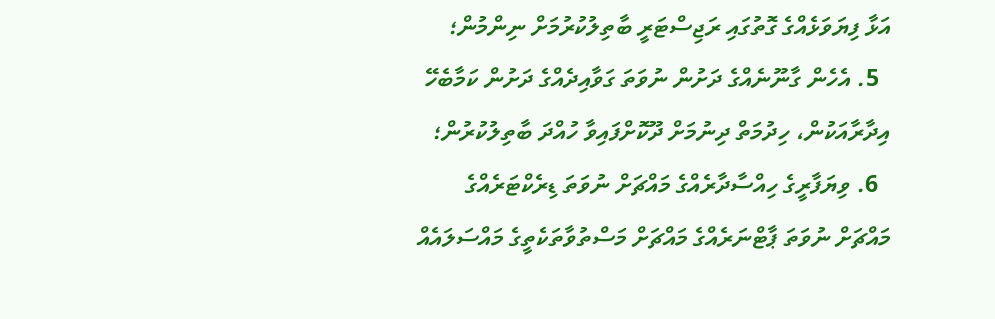އަޅާ ފިޔަވަޅެއްގެ ގޮތުގައި ރަޖިސްޓަރީ ބާތިލުކުރުމަށް ނިންމުން؛
  5. އެހެން ގާނޫނެއްގެ ދަށުން ނުވަތަ ގަވާއިދެއްގެ ދަށުން ކަމާބެހޭ އިދާރާއަކުން، ހިދުމަތް ދިނުމަށް ދޫކޮށްފައިވާ ހުއްދަ ބާތިލުކުރުން؛
  6. ވިޔަފާރީގެ ހިއްސާދާރެއްގެ މައްޗަށް ނުވަތަ ޑިރެކްޓަރެއްގެ މައްޗަށް ނުވަތަ ޕާޓްނަރެއްގެ މައްޗަށް މަސްތުވާތަކެތީގެ މައްސަލައެއް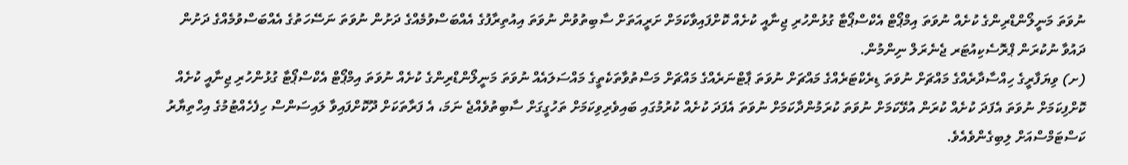ނުވަތަ މަނީލޯންޑްރިންގެ ކުށެއް ނުވަތަ އިމްޕޯޓް އެކްސްޕޯޓާ ގުޅުންހުރި ޖިނާއީ ކުށެއް ކޮށްފައިވާކަމަށް ށަރީއަތަށް ސާބިތުވުން ނުވަތަ އިއުތިރާފުގެ އެއްބަސްވުމެއްގެ ދަށުން ނުވަތަ ނަސޭހަތުގެ އެއްބަސްވުމެއްގެ ދަށުން ދައުވާ ނުކުރަން ޕްރޮސެކިއުޓަރ ޖެނެރަލް ނިންމުން.
(ށ) ވިޔަފާރީގެ ހިއްސާދާރެއްގެ މައްޗަށް ނުވަތަ ޑިރެކްޓަރެއްގެ މައްޗަށް ނުވަތަ ޕާޓްނަރެއްގެ މައްޗަށް މަސްތުވާތަކެތީގެ މައްސަލައެއް ނުވަތަ މަނީލޯންޑްރިންގެ ކުށެއް ނުވަތަ އިމްޕޯޓް އެކްސްޕޯޓާ ގުޅުންހުރި ޖިނާއީ ކުށެއް ކޮށްފިކަމަށް ނުވަތަ އެފަދަ ކުށެއް ކުރަން އުޅޭކަމަށް ނުވަތަ ކުރަމުންދާކަމަށް ނުވަތަ އެފަދަ ކުށެއް ކުރުމުގައި ބައިވެރިވިކަމަށް ތަހުގީގަށް ސާބިތުވެއްޖެ ނަމަ، އެ ފަރާތަކަށް ދޫކޮށްފައިވާ ލައިސަންސް ހިފެހެއްޓުމުގެ އިހްތިޔާރު ކަސްޓަމްސްއަށް ލިބިގެންވެއެވެ.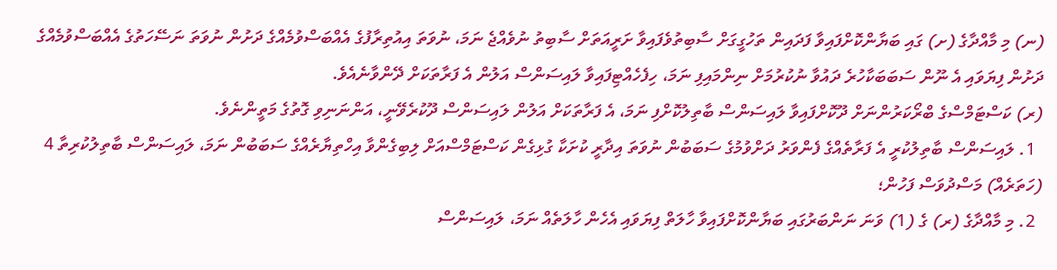(ނ) މި މާއްދާގެ (ށ) ގައި ބަޔާންކޮށްފައިވާ ފަދައިން ތަހުގީގަށް ސާބިތުވެފައިވާ ށަރީއަތަށް ސާބިތު ނުވެއްޖެ ނަމަ، ނުވަތަ އިއުތިރާފުގެ އެއްބަސްވުމެއްގެ ދަށުން ނުވަތަ ނަސޭހަތުގެ އެއްބަސްވުމެއްގެ ދަށުން ފިޔަވައި އެ ނޫން ސަބަބަކާހުރެ ދައުވާ ނުކުރުމަށް ނިންމައިފި ނަމަ، ހިފެހެއްޓިފައިވާ ލައިސަންސް އަލުން އެ ފަރާތަކަށް ދޭންވާނެއެވެ.
(ރ) ކަސްޓަމްސްގެ ބްރޯކަރުންނަށް ދޫކޮށްފައިވާ ލައިސަންސް ބާތިލުކޮށްފި ނަމަ، އެ ފަރާތަކަށް އަލުން ލައިސަންސް ދޫކުރެވޭނީ، އަންނަނިވި ގޮތުގެ މަތީންނެވެ.
  1. ލައިސަންސް ބާތިލުކުރީ އެ ފަރާތެއްގެ ފެންވަރު ދަށްވުމުގެ ސަބަބުން ނުވަތަ އިދާރީ ކުށަކާ ގުޅިގެން ކަސްޓަމްސްއަށް ލިބިގެންވާ އިހްތިޔާރެއްގެ ސަބަބުން ނަމަ، ލައިސަންސް ބާތިލުކުރިތާ 4 (ހަތަރެއް) މަސްދުވަސް ފަހުން؛
  2. މި މާއްދާގެ (ރ) ގެ (1) ވަނަ ނަންބަރުގައި ބަޔާންކޮށްފައިވާ ހާލަތް ފިޔަވައި އެހެން ހާލަތެއް ނަމަ، ލައިސަންސް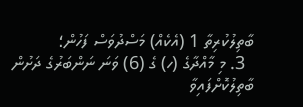ބާތިލުކުރިތާ 1 (އެކެއް) މަސްދުވަސް ފަހުން؛
  3. މި މާއްދާގެ (ހ) ގެ (6) ވަނަ ނަންބަރުގެ ދަށުން ބާތިލުކޮށްފައިވާ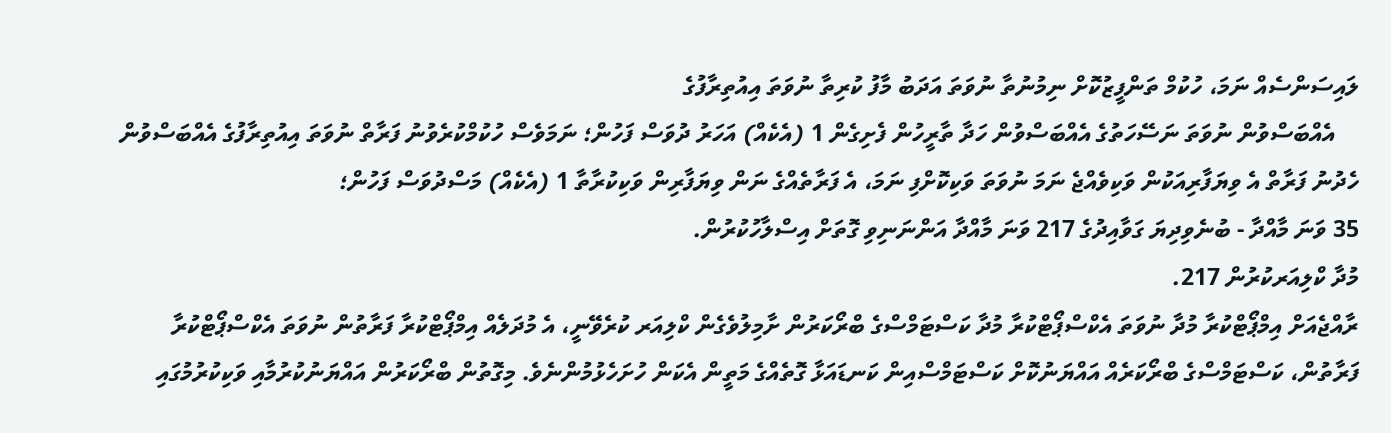ލައިސަންސެއް ނަމަ، ހުކުމް ތަންފީޒުކޮށް ނިމުނުތާ ނުވަތަ އަދަބު މާފު ކުރިތާ ނުވަތަ އިއުތިރާފުގެ
    އެއްބަސްވުން ނުވަތަ ނަސޭހަތުގެ އެއްބަސްވުން ހަދާ ތާރީހުން ފެށިގެން 1 (އެކެއް) އަހަރު ދުވަސް ފަހުން؛ ނަމަވެސް ހުކުމްކުރެވުނު ފަރާތް ނުވަތަ އިއުތިރާފުގެ އެއްބަސްވުން ހެދުނު ފަރާތް އެ ވިޔަފާރިއަކުން ވަކިވެއްޖެ ނަމަ ނުވަތަ ވަކިކޮށްފި ނަމަ، އެ ފަރާތެއްގެ ނަން ވިޔަފާރިން ވަކިކުރާތާ 1 (އެކެއް) މަސްދުވަސް ފަހުން؛
35 ވަނަ މާއްދާ - ބުނެވިދިޔަ ގަވާއިދުގެ 217 ވަނަ މާއްދާ އަންނަނިވި ގޮތަށް އިސްލާހުކުރުން.
މުދާ ކްލިއަރކުރުން 217.
ރާއްޖެއަށް އިމްޕޯޓްކުރާ މުދާ ނުވަތަ އެކްސްޕޯޓްކުރާ މުދާ ކަސްޓަމްސްގެ ބްރޯކަރުން ށާމިލުވެގެން ކްލިއަރ ކުރެވޭނީ، އެ މުދަލެއް އިމްޕޯޓްކުރާ ފަރާތުން ނުވަތަ އެކްސްޕޯޓްކުރާ ފަރާތުން، ކަސްޓަމްސްގެ ބްރޯކަރެއް އައްޔަނުކޮށް ކަސްޓަމްސްއިން ކަނޑައަޅާ ގޮތެއްގެ މަތީން އެކަން ހުށަހެޅުމުންނެވެ. މިގޮތުން ބްރޯކަރުން އައްޔަނުކުރުމާއި ވަކިކުރުމުގައި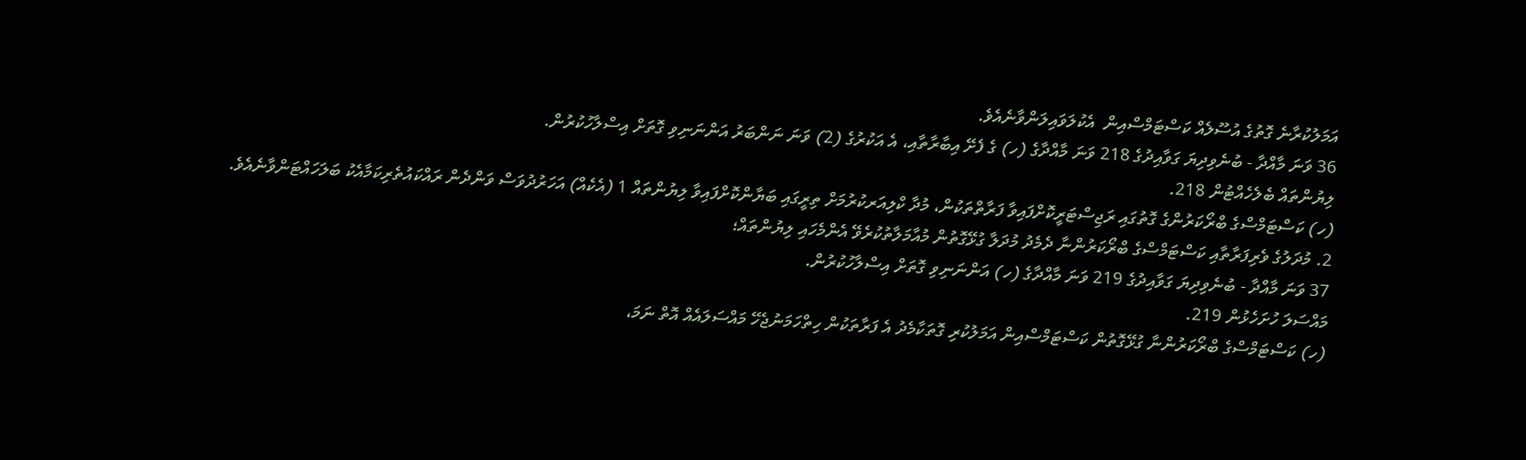އަމަލުކުރާނެ ގޮތުގެ އުސޫލެއް ކަސްޓަމްސްއިން  އެކުލަވައިލަންވާނެއެވެ.
36 ވަނަ މާއްދާ - ބުނެވިދިޔަ ގަވާއިދުގެ 218 ވަނަ މާއްދާގެ (ހ) ގެ ފެށޭ އިބާރާތާއި، އެ އަކުރުގެ (2) ވަނަ ނަންބަރު އަންނަނިވި ގޮތަށް އިސްލާހުކުރުން.
ލިޔުންތައް ބެލެހެއްޓުން 218.
(ހ) ކަސްޓަމްސްގެ ބްރޯކަރުންގެ ގޮތުގައި ރަޖިސްޓަރީކޮށްފައިވާ ފަރާތްތަކުން، މުދާ ކްލިއަރކުރުމަށް ތިރީގައި ބަޔާންކޮށްފައިވާ ލިޔުންތައް 1 (އެކެއް) އަހަރުދުވަސް ވަންދެން ރައްކައުތެރިކަމާއެކު ބަލަހައްޓަންވާނެއެވެ.
2. މުދަލުގެ ވެރިފަރާތާއި ކަސްޓަމްސްގެ ބްރޯކަރުންނާ ދެމެދު މުދަލާ ގުޅޭގޮތުން މުއާމަލާތުކުރެވޭ އެންމެހައި ލިޔުންތައް؛
37 ވަނަ މާއްދާ - ބުނެވިދިޔަ ގަވާއިދުގެ 219 ވަނަ މާއްދާގެ (ހ) އަންނަނިވި ގޮތަށް އިސްލާހުކުރުން.
މައްސަލަ ހުށަހެޅުން 219.
(ހ) ކަސްޓަމްސްގެ ބްރޯކަރުންނާ ގުޅޭގޮތުން ކަސްޓަމްސްއިން އަމަލުކުރި ގޮތަކާމެދު އެ ފަރާތަކުން ހިތްހަމަނުޖެހޭ މައްސަލައެއް އޮތް ނަމަ،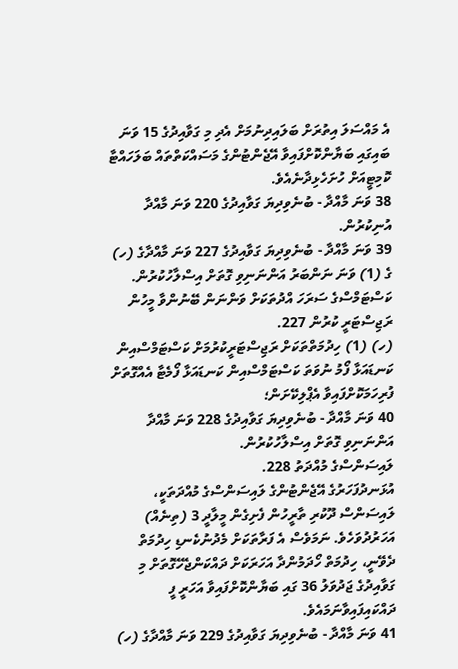އެ މައްސަލަ އިތުރަށް ބަލައިދިނުމަށް އެދި މި ގަވާއިދުގެ 15 ވަނަ ބައިގައި ބަޔާންކޮށްފައިވާ އޭޖެންޓުންގެ މަސައްކަތްތައް ބަލަހައްޓާ ކޮމިޓީއަށް ހުށަހެޅިދާނެއެވެ.
38 ވަނަ މާއްދާ - ބުނެވިދިޔަ ގަވާއިދުގެ 220 ވަނަ މާއްދާ އުނިކުރުން.
39 ވަނަ މާއްދާ - ބުނެވިދިޔަ ގަވާއިދުގެ 227 ވަނަ މާއްދާގެ (ހ) ގެ (1) ވަނަ ނަންބަރު އަންނަނިވި ގޮތަށް އިސްލާހުކުރުން.
ކަސްޓަމްސްގެ ސަރަހަ އްދުތަކަށް ވަންނަން ބޭނުންވާ މީހުން ރަޖިސްޓަރީ ކުރުން 227.
(ހ) (1) ހިދުމަތްތަކަށް ރަޖިސްޓަރީކުރުމަށް ކަސްޓަމްސްއިން ކަނޑައަޅާ ފޯމު ނުވަތަ ކަސްޓަމްސްއިން ކަނޑައަޅާ ފޯމެޓާ އެއްގޮތަށް ފުރިހަމަކޮށްފައިވާ އެޕްލިކޭށަން؛
40 ވަނަ މާއްދާ - ބުނެވިދިޔަ ގަވާއިދުގެ 228 ވަނަ މާއްދާ އަންނަނިވި ގޮތަށް އިސްލާހުކުރުން.
ލައިސަންސްގެ މުއްދަތު 228.
އުޅަނދުފަހަރުގެ އޭޖެންޓުންގެ ލައިސަންސްގެ މުއްދަތަކީ، ލައިސަންސް ދޫކުރި ތާރީހުން ފެށިގެން މީލާދީ 3 (ތިނެއް) އަހަރުދުވަހެވެ. ނަމަވެސް އެ ފަރާތަކަށް މެދުނުކެނޑި ހިދުމަތް ދެވޭނީ، ހިދުމަތް ހޯދަމުންދާ އަހަރަކަށް ދައްކަންޖެހޭގޮތަށް މި ގަވާއިދުގެ ޖަދުވަލު 36 ގައި ބަޔާންކޮށްފައިވާ އަހަރީ ފީ ދައްކައިފައިވާނަމައެވެ.
41 ވަނަ މާއްދާ - ބުނެވިދިޔަ ގަވާއިދުގެ 229 ވަނަ މާއްދާގެ (ހ)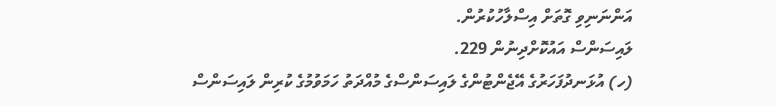އަންނަނިވި ގޮތަށް އިސްލާހުކުރުން.
ލައިސަންސް އައުކޮށްދިނުން 229.
(ހ) އުޅަނދުފަހަރުގެ އޭޖެންޓުންގެ ލައިސަންސްގެ މުއްދަތު ހަމަވުމުގެ ކުރިން ލައިސަންސް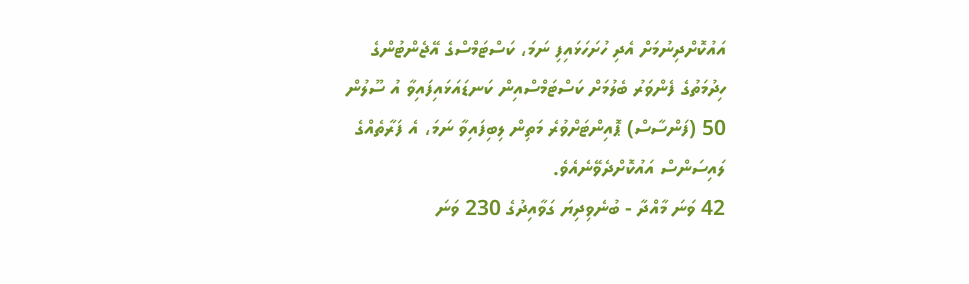އައުކޮށްދިނުމަށް އެދި ހުށަހަޅައިފި ނަމަ، ކަސްޓަމްސްގެ އޭޖެންޓުންގެ ހިދުމަތުގެ ފެންވަރު ބެލުމަށް ކަސްޓަމްސްއިން ކަނޑައަޅައިފައިވާ އު ސޫލުން 50 (ފަންސާސް) ޕޮއިންޓަށްވުރެ މަތިން ލިބިފައިވާ ނަމަ، އެ ފަރާތެއްގެ ލައިސަންސް އައުކޮށްދެވޭނެއެވެ.
42 ވަނަ މާއްދާ - ބުނެވިދިޔަ ގަވާއިދުގެ 230 ވަނަ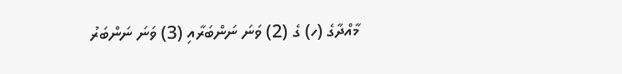މާއްދާގެ (ހ) ގެ (2) ވަނަ ނަންބަރާއި (3) ވަނަ ނަންބަރު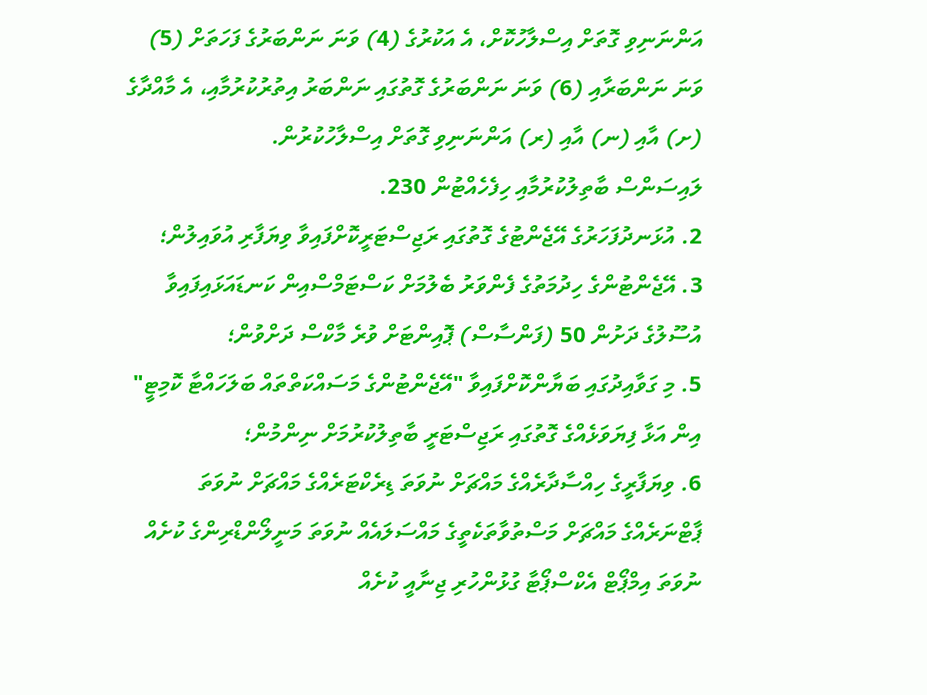އަންނަނިވި ގޮތަށް އިސްލާހުކޮށް، އެ އަކުރުގެ (4) ވަނަ ނަންބަރުގެ ފަހަތަށް (5) ވަނަ ނަންބަރާއި (6) ވަނަ ނަންބަރުގެ ގޮތުގައި ނަންބަރު އިތުރުކުރުމާއި، އެ މާއްދާގެ (ށ) އާއި (ނ) އާއި (ރ) އަންނަނިވި ގޮތަށް އިސްލާހުކުރުން.
ލައިސަންސް ބާތިލުކުރުމާއި ހިފެހެއްޓުން 230.
2. އުޅަނދުފަހަރުގެ އޭޖެންޓުގެ ގޮތުގައި ރަޖިސްޓަރީކޮށްފައިވާ ވިޔަފާރި އުވައިލުން؛
3. އޭޖެންޓުންގެ ހިދުމަތުގެ ފެންވަރު ބެލުމަށް ކަސްޓަމްސްއިން ކަނޑައަޅައިފައިވާ އުސޫލުގެ ދަށުން 50 (ފަންސާސް) ޕޮއިންޓަށް ވުރެ މާކްސް ދަށްވުން؛
5. މި ގަވާއިދުގައި ބަޔާންކޮށްފައިވާ "އޭޖެންޓުންގެ މަސައްކަތްތައް ބަލަހައްޓާ ކޮމިޓީ" އިން އަޅާ ފިޔަވަޅެއްގެ ގޮތުގައި ރަޖިސްޓަރީ ބާތިލުކުރުމަށް ނިންމުން؛
6. ވިޔަފާރީގެ ހިއްސާދާރެއްގެ މައްޗަށް ނުވަތަ ޑިރެކްޓަރެއްގެ މައްޗަށް ނުވަތަ ޕާޓްނަރެއްގެ މައްޗަށް މަސްތުވާތަކެތީގެ މައްސަލައެއް ނުވަތަ މަނީލޯންޑްރިންގެ ކުށެއް ނުވަތަ އިމްޕޯޓް އެކްސްޕޯޓާ ގުޅުންހުރި ޖިނާއީ ކުށެއް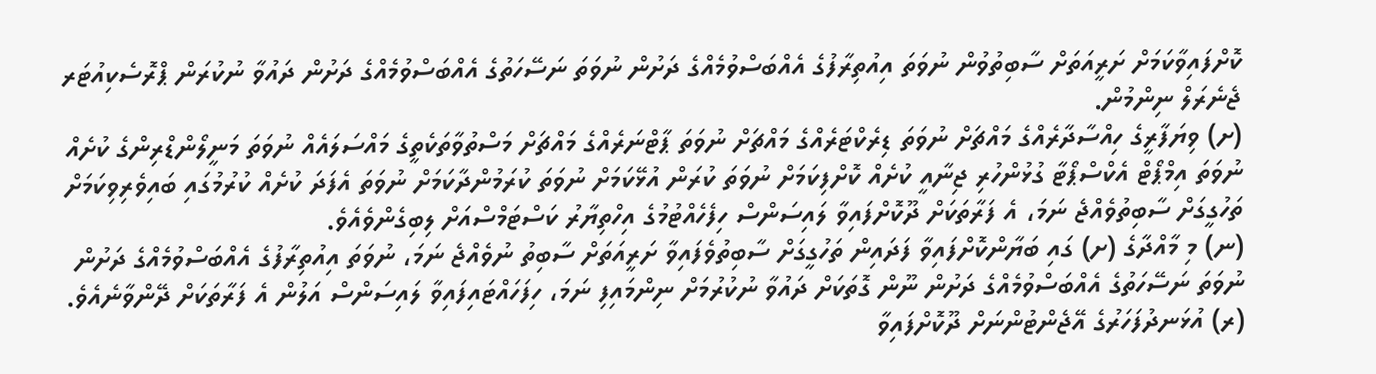ކޮށްފައިވާކަމަށް ށަރީއަތަށް ސާބިތުވުން ނުވަތަ އިއުތިރާފުގެ އެއްބަސްވުމެއްގެ ދަށުން ނުވަތަ ނަސޭހަތުގެ އެއްބަސްވުމެއްގެ ދަށުން ދައުވާ ނުކުރަން ޕްރޮސެކިއުޓަރ ޖެނެރަލް ނިންމުން.
(ށ) ވިޔަފާރީގެ ހިއްސާދާރެއްގެ މައްޗަށް ނުވަތަ ޑިރެކްޓަރެއްގެ މައްޗަށް ނުވަތަ ޕާޓްނަރެއްގެ މައްޗަށް މަސްތުވާތަކެތީގެ މައްސަލައެއް ނުވަތަ މަނީލޯންޑްރިންގެ ކުށެއް ނުވަތަ އިމްޕޯޓް އެކްސްޕޯޓާ ގުޅުންހުރި ޖިނާއީ ކުށެއް ކޮށްފިކަމަށް ނުވަތަ ކުރަން އުޅޭކަމަށް ނުވަތަ ކުރަމުންދާކަމަށް ނުވަތަ އެފަދަ ކުށެއް ކުރުމުގައި ބައިވެރިވިކަމަށް ތަހުގީގަށް ސާބިތުވެއްޖެ ނަމަ، އެ ފަރާތަކަށް ދޫކޮށްފައިވާ ލައިސަންސް ހިފެހެއްޓުމުގެ އިހްތިޔާރު ކަސްޓަމްސްއަށް ލިބިގެންވެއެވެ.
(ނ) މި މާއްދާގެ (ށ) ގައި ބަޔާންކޮށްފައިވާ ފަދައިން ތަހުގީގަށް ސާބިތުވެފައިވާ ށަރީއަތަށް ސާބިތު ނުވެއްޖެ ނަމަ، ނުވަތަ އިއުތިރާފުގެ އެއްބަސްވުމެއްގެ ދަށުން ނުވަތަ ނަސޭހަތުގެ އެއްބަސްވުމެއްގެ ދަށުން ނޫން ގޮތަކަށް ދައުވާ ނުކުރުމަށް ނިންމައިފި ނަމަ، ހިފަހައްޓައިފައިވާ ލައިސަންސް އަލުން އެ ފަރާތަކަށް ދޭންވާނެއެވެ.
(ރ) އުޅަނދުފަހަރުގެ އޭޖެންޓުންނަށް ދޫކޮށްފައިވާ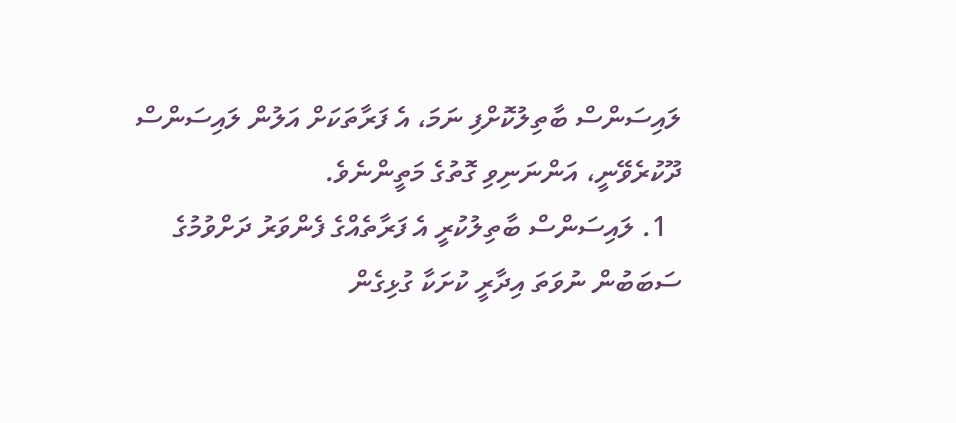ލައިސަންސް ބާތިލުކޮށްފި ނަމަ، އެ ފަރާތަކަށް އަލުން ލައިސަންސް ދޫކުރެވޭނީ، އަންނަނިވި ގޮތުގެ މަތީންނެވެ.
  1. ލައިސަންސް ބާތިލުކުރީ އެ ފަރާތެއްގެ ފެންވަރު ދަށްވުމުގެ ސަބަބުން ނުވަތަ އިދާރީ ކުށަކާ ގުޅިގެން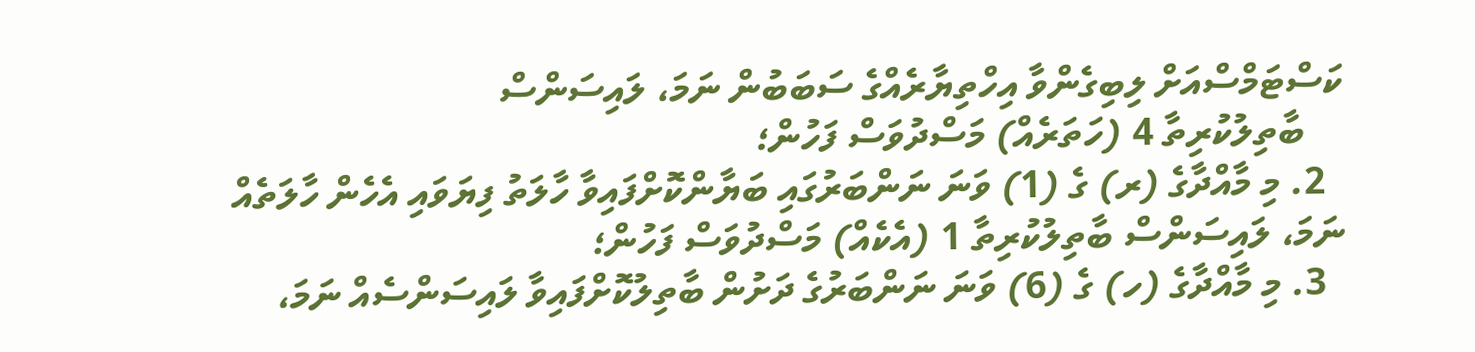ކަސްޓަމްސްއަށް ލިބިގެންވާ އިހްތިޔާރެއްގެ ސަބަބުން ނަމަ، ލައިސަންސް
    ބާތިލުކުރިތާ 4 (ހަތަރެއް) މަސްދުވަސް ފަހުން؛
  2. މި މާއްދާގެ (ރ) ގެ (1) ވަނަ ނަންބަރުގައި ބަޔާންކޮށްފައިވާ ހާލަތު ފިޔަވައި އެހެން ހާލަތެއް ނަމަ، ލައިސަންސް ބާތިލުކުރިތާ 1 (އެކެއް) މަސްދުވަސް ފަހުން؛
  3. މި މާއްދާގެ (ހ) ގެ (6) ވަނަ ނަންބަރުގެ ދަށުން ބާތިލުކޮށްފައިވާ ލައިސަންސެއް ނަމަ،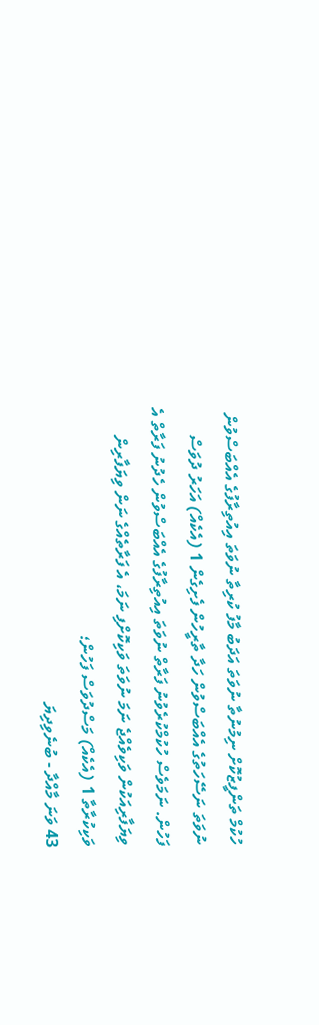ހުކުމް ތަންފީޒުކޮށް ނިމުނުތާ ނުވަތަ އަދަބު މާފު ކުރިތާ ނުވަތަ އިއުތިރާފުގެ އެއްބަސްވުން ނުވަތަ ނަސޭހަތުގެ އެއްބަސްވުން ހަދާ ތާރީހުން ފެށިގެން 1 (އެކެއް) އަހަރު ދުވަސް ފަހުން. ނަމަވެސް ހުކުމްކުރެވުނު ފަރާތް ނުވަތަ އިއުތިރާފުގެ އެއްބަސްވުން ހެދުނު ފަރާތް އެ ވިޔަފާރިއަކުން ވަކިވެއްޖެ ނަމަ ނުވަތަ ވަކިކޮށްފި ނަމަ، އެ ފަރާތެއްގެ ނަން ވިޔަފާރިން ވަކިކުރާތާ 1 (އެކެއް) މަސްދުވަސް ފަހުން؛
43 ވަނަ މާއްދާ - ބުނެވިދިޔަ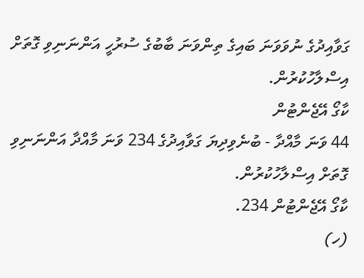ގަވާއިދުގެ ނުވަވަނަ ބައިގެ ތިންވަނަ ބާބުގެ ސުރުހީ އަންނަނިވި ގޮތަށް އިސްލާހުކުރުން.
ކާގޯ އޭޖެންޓުން
44 ވަނަ މާއްދާ - ބުނެވިދިޔަ ގަވާއިދުގެ 234 ވަނަ މާއްދާ އަންނަނިވި ގޮތަށް އިސްލާހުކުރުން.
ކާގޯ އޭޖެންޓުން 234.
(ހ)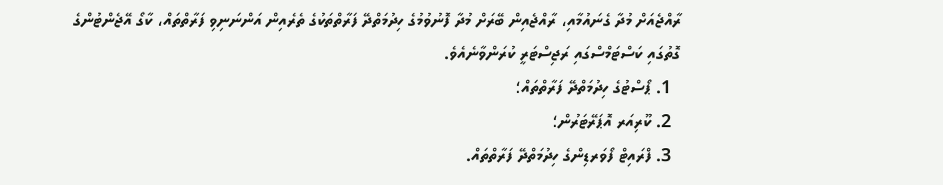ރާއްޖެއަށް މުދާ ގެނައުމާއި، ރާއްޖެއިން ބޭރަށް މުދާ ފޮނުވުމުގެ ހިދުމަތްދޭ ފަރާތްތަކުގެ ތެރެއިން އަންނަނިވި ފަރާތްތައް، ކާގޯ އޭޖެންޓުންގެ ގޮތުގައި ކަސްޓަމްސްގައި ރަޖިސްޓަރީ ކުރަންވާނެއެވެ.
  1. ޕޯސްޓުގެ ހިދުމަތްދޭ ފަރާތްތައް؛
  2. ކޫރިއަރ އޮޕަރޭޓަރުން؛
  3. ފްރައިޓް ފޯވަރޑިންގެ ހިދުމަތްދޭ ފަރާތްތައް.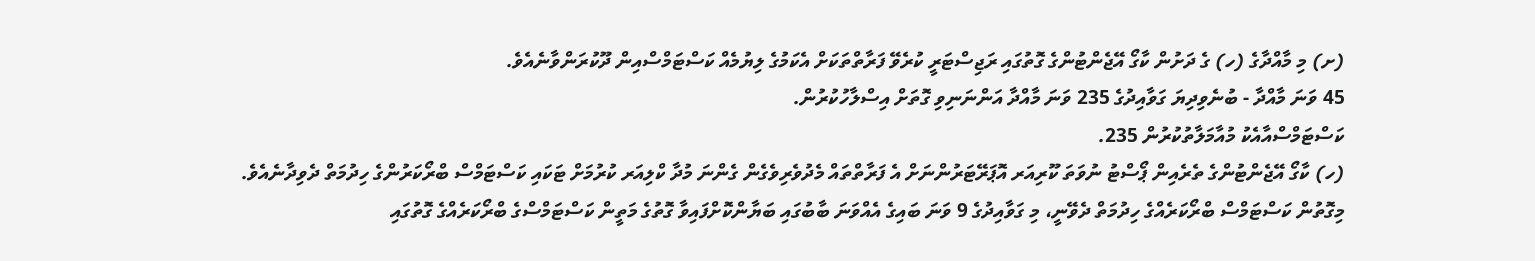(ށ) މި މާއްދާގެ (ހ) ގެ ދަށުން ކާގޯ އޭޖެންޓުންގެ ގޮތުގައި ރަޖިސްޓަރީ ކުރެވޭ ފަރާތްތަކަށް އެކަމުގެ ލިޔުމެއް ކަސްޓަމްސްއިން ދޫކުރަންވާނެއެވެ.
45 ވަނަ މާއްދާ - ބުނެވިދިޔަ ގަވާއިދުގެ 235 ވަނަ މާއްދާ އަންނަނިވި ގޮތަށް އިސްލާހުކުރުން.
ކަސްޓަމްސްއާއެކު މުއާމަލާތުކުރުން 235.
(ހ) ކާގޯ އޭޖެންޓުންގެ ތެރެއިން ޕޯސްޓު ނުވަތަ ކޫރިއަރ އޮޕަރޭޓަރުންނަށް އެ ފަރާތްތައް މެދުވެރިވެގެން ގެންނަ މުދާ ކްލިއަރ ކުރުމަށް ޓަކައި ކަސްޓަމްސް ބްރޯކަރުންގެ ހިދުމަތް ދެވިދާނެއެވެ. މިގޮތުން ކަސްޓަމްސް ބްރޯކަރެއްގެ ހިދުމަތް ދެވޭނީ، މި ގަވާއިދުގެ 9 ވަނަ ބައިގެ އެއްވަނަ ބާބުގައި ބަޔާންކޮށްފައިވާ ގޮތުގެ މަތީން ކަސްޓަމްސްގެ ބްރޯކަރެއްގެ ގޮތުގައި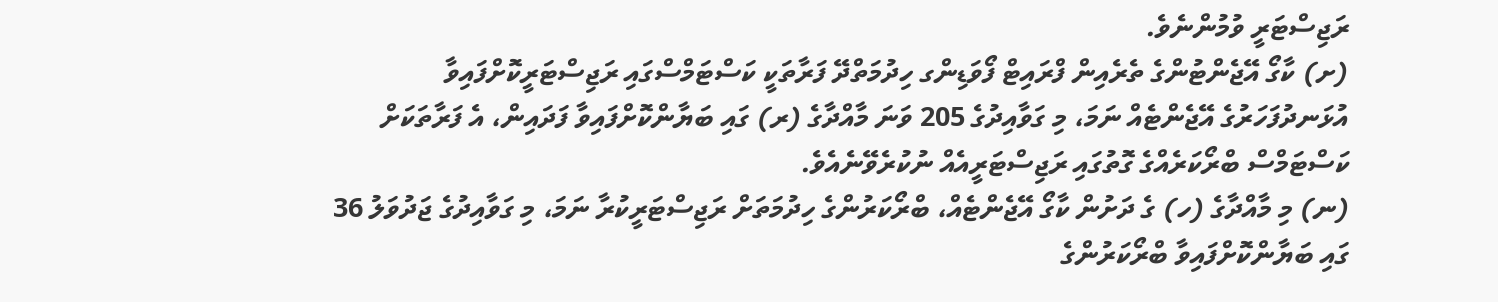ރަޖިސްޓަރީ ވުމުންނެވެ.
(ށ) ކާގޯ އޭޖެންޓުންގެ ތެރެއިން ފްރައިޓް ފޯވަޑިންގ ހިދުމަތްދޭ ފަރާތަކީ ކަސްޓަމްސްގައި ރަޖިސްޓަރީކޮށްފައިވާ އުޅަނދުފަހަރުގެ އޭޖެންޓެއް ނަމަ، މި ގަވާއިދުގެ 205 ވަނަ މާއްދާގެ (ރ) ގައި ބަޔާންކޮށްފައިވާ ފަދައިން، އެ ފަރާތަކަށް ކަސްޓަމްސް ބްރޯކަރެއްގެ ގޮތުގައި ރަޖިސްޓަރީއެއް ނުކުރެވޭނެއެވެ.
(ނ) މި މާއްދާގެ (ހ) ގެ ދަށުން ކާގޯ އޭޖެންޓެއް، ބްރޯކަރުންގެ ހިދުމަތަށް ރަޖިސްޓަރީކުރާ ނަމަ، މި ގަވާއިދުގެ ޖަދުވަލު 36 ގައި ބަޔާންކޮށްފައިވާ ބްރޯކަރުންގެ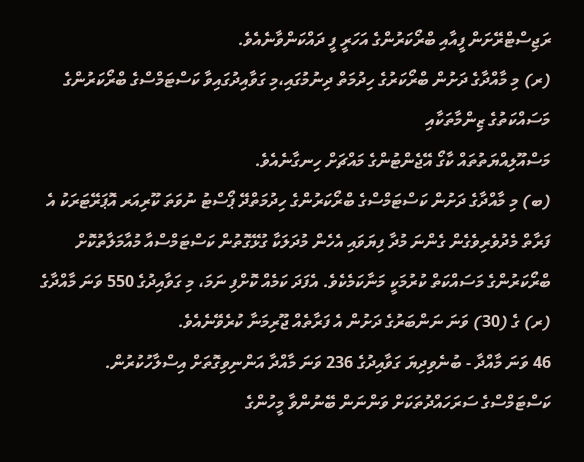ރަޖިސްޓްރޭށަން ފީއާއި ބްރޯކަރުންގެ އަހަރީ ފީ ދައްކަންވާނެއެވެ.
(ރ) މި މާއްދާގެ ދަށުން ބްރޯކަރުގެ ހިދުމަތް ދިނުމުގައި،މި ގަވާއިދުގައިވާ ކަސްޓަމްސްގެ ބްރޯކަރުންގެ މަސައްކަތުގެ ޒިންމާތަކާއި
މަސްއޫލިއްޔަތުތައް ކާގޯ އޭޖެންޓުންގެ މައްޗަށް ހިނގާނެއެވެ.
(ބ) މި މާއްދާގެ ދަށުން ކަސްޓަމްސްގެ ބްރޯކަރުންގެ ހިދުމަތްދޭ ޕޯސްޓު ނުވަތަ ކޫރިއަރ އޮޕަރޭޓަރަކު އެ ފަރާތް މެދުވެރިވެގެން ގެންނަ މުދާ ފިޔަވައި އެހެން މުދަލަކާ ގުޅޭގޮތުން ކަސްޓަމްސްއާ މުއާމަލާތުކޮށް ބްރޯކަރުންގެ މަސައްކަތް ކުރުމަކީ މަނާކަމެކެވެ. އެފަދަ ކަމެއް ކޮށްފި ނަމަ، މި ގަވާއިދުގެ 550 ވަނަ މާއްދާގެ (ރ) ގެ (30) ވަނަ ނަންބަރުގެ ދަށުން އެ ފަރާތެއް ޖޫރިމަނާ ކުރެވޭނެއެވެ.
46 ވަނަ މާއްދާ - ބުނެވިދިޔަ ގަވާއިދުގެ 236 ވަނަ މާއްދާ އަންނިވިގޮތަށް އިސްލާހުކުރުން.
ކަސްޓަމްސްގެ ސަރަހައްދުތަކަށް ވަންނަން ބޭނުންވާ މީހުންގެ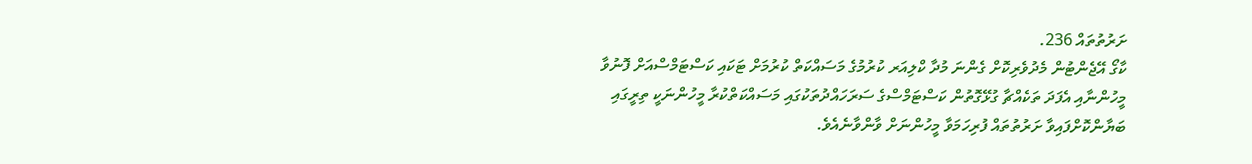ށަރުތުތައް 236.
ކާގޯ އޭޖެންޓުން މެދުވެރިކޮށް ގެންނަ މުދާ ކްލިއަރ ކުރުމުގެ މަސައްކަތް ކުރުމަށް ޓަކައި ކަސްޓަމްސްއަށް ފޮނުވާ މީހުންނާއި އެފަދަ ތަކެއްޗާ ގުޅޭގޮތުން ކަސްޓަމްސްގެ ސަރަހައްދުތަކުގައި މަސައްކަތްކުރާ މީހުންނަކީ ތިރީގައި ބަޔާންކޮށްފައިވާ ށަރުތުތައް ފުރިހަމަވާ މީހުންނަށް ވާންވާނެއެވެ.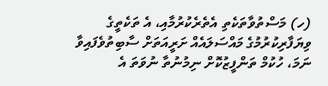(ހ) މަސްތުވާތަކެތި އެތެރެކުރުމާއި، އެ ތަކެތީގެ ވިޔަފާރިކުރުމުގެ މައްސަލައެއް ށަރީއަތަށް ސާބިތުވެފައިވާ ނަމަ، ހުކުމް ތަންފީޒުކޮށް ނިމުނުތާ ނުވަތަ އެ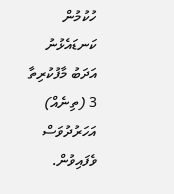ހުކުމުން ކަނޑައެޅުނު އަދަބު މާފުކުރިތާ 3 (ތިނެއް) އަހަރުދުވަސް ވެފައިވުން.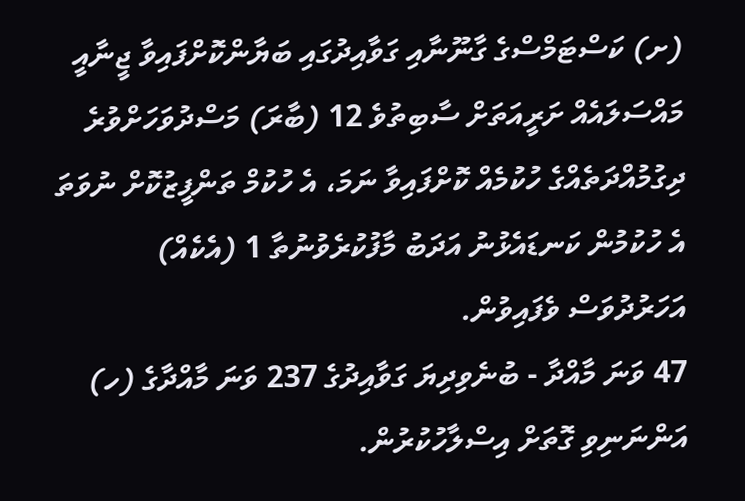(ށ) ކަސްޓަމްސްގެ ގާނޫނާއި ގަވާއިދުގައި ބަޔާންކޮށްފައިވާ ޖީނާއީ މައްސަލައެއް ށަރީއަތަށް ސާބިތުވެ 12 (ބާރަ) މަސްދުވަހަށްވުރެ ދިގުމުއްދަތެއްގެ ހުކުމެއް ކޮށްފައިވާ ނަމަ، އެ ހުކުމް ތަންފީޒުކޮށް ނުވަތަ އެ ހުކުމުން ކަނޑައެޅުނު އަދަބު މާފުކުރެވުނުތާ 1 (އެކެއް) އަހަރުދުވަސް ވެފައިވުން.
47 ވަނަ މާއްދާ - ބުނެވިދިޔަ ގަވާއިދުގެ 237 ވަނަ މާއްދާގެ (ހ) އަންނަނިވި ގޮތަށް އިސްލާހުކުރުން.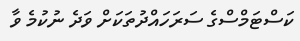ކަސްޓަމްސްގެ ސަރަހައްދުތަކަށް ވަދެ ނުކުމެ ވާ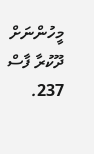މީހުންނަށް ދޫކުރާ ފާސް 237.